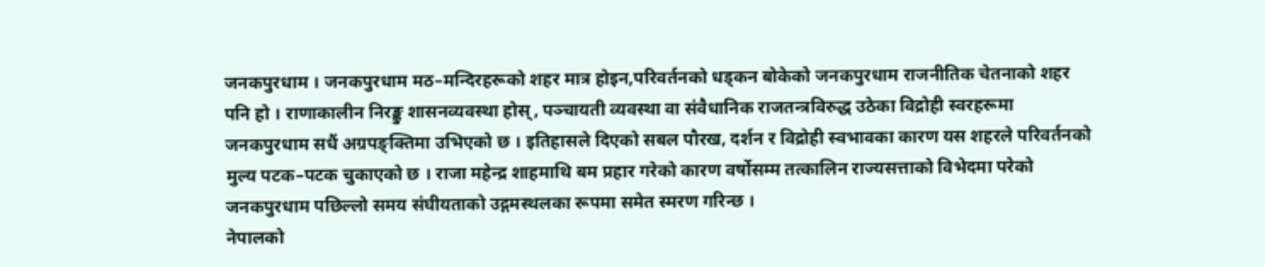जनकपुरधाम । जनकपुरधाम मठ–मन्दिरहरूको शहर मात्र होइन,परिवर्तनको धड्कन बोकेको जनकपुरधाम राजनीतिक चेतनाको शहर पनि हो । राणाकालीन निरङ्कु शासनव्यवस्था होस्, पञ्चायती व्यवस्था वा संवैधानिक राजतन्त्रविरुद्ध उठेका विद्रोही स्वरहरूमा जनकपुरधाम सधैं अग्रपङ्क्तिमा उभिएको छ । इतिहासले दिएको सबल पौरख, दर्शन र विद्रोही स्वभावका कारण यस शहरले परिवर्तनको मुल्य पटक–पटक चुकाएको छ । राजा महेन्द्र शाहमाथि बम प्रहार गरेको कारण वर्षोसम्म तत्कालिन राज्यसत्ताको विभेदमा परेको जनकपुरधाम पछिल्लो समय संघीयताको उद्गमस्थलका रूपमा समेत स्मरण गरिन्छ ।
नेपालको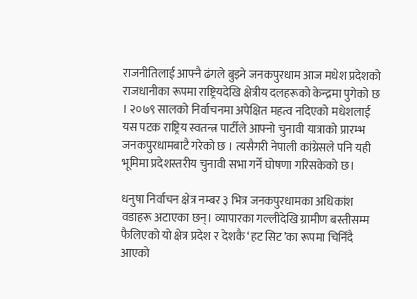राजनीतिलाई आफ्नै ढंगले बुझ्ने जनकपुरधाम आज मधेश प्रदेशको राजधानीका रूपमा राष्ट्रियदेखि क्षेत्रीय दलहरूको केन्द्रमा पुगेको छ । २०७९ सालको निर्वाचनमा अपेक्षित महत्व नदिएको मधेशलाई यस पटक राष्ट्रिय स्वतन्त्र पार्टीले आफ्नो चुनावी यात्राको प्रारम्भ जनकपुरधामबाटै गरेको छ । त्यसैगरी नेपाली कांग्रेसले पनि यही भूमिमा प्रदेशस्तरीय चुनावी सभा गर्ने घोषणा गरिसकेको छ।

धनुषा निर्वाचन क्षेत्र नम्बर ३ भित्र जनकपुरधामका अधिकांश वडाहरू अटाएका छन्। व्यापारका गल्लीदेखि ग्रामीण बस्तीसम्म फैलिएको यो क्षेत्र प्रदेश र देशकै ‘हट सिट’का रूपमा चिनिँदै आएको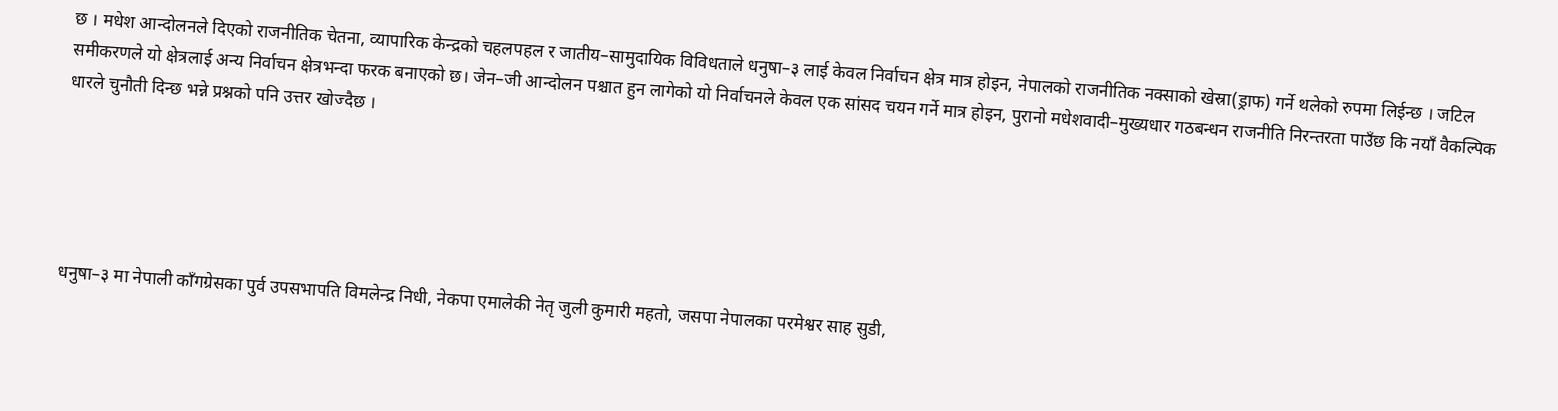छ । मधेश आन्दोलनले दिएको राजनीतिक चेतना, व्यापारिक केन्द्रको चहलपहल र जातीय–सामुदायिक विविधताले धनुषा–३ लाई केवल निर्वाचन क्षेत्र मात्र होइन, नेपालको राजनीतिक नक्साको खेस्रा(ड्राफ) गर्ने थलेको रुपमा लिईन्छ । जटिल समीकरणले यो क्षेत्रलाई अन्य निर्वाचन क्षेत्रभन्दा फरक बनाएको छ। जेन–जी आन्दोलन पश्चात हुन लागेको यो निर्वाचनले केवल एक सांसद चयन गर्ने मात्र होइन, पुरानो मधेशवादी–मुख्यधार गठबन्धन राजनीति निरन्तरता पाउँछ कि नयाँ वैकल्पिक धारले चुनौती दिन्छ भन्ने प्रश्नको पनि उत्तर खोज्दैछ ।





धनुषा–३ मा नेपाली काँगग्रेसका पुर्व उपसभापति विमलेन्द्र निधी, नेकपा एमालेकी नेतृ जुली कुमारी महतो, जसपा नेपालका परमेश्वर साह सुडी,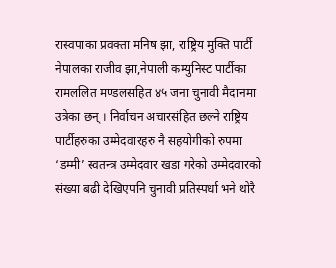रास्वपाका प्रवक्ता मनिष झा, राष्ट्रिय मुक्ति पार्टी नेपालका राजीव झा,नेपाली कम्युनिस्ट पार्टीका रामललित मण्डलसहित ४५ जना चुनावी मैदानमा उत्रेका छन् । निर्वाचन अचारसंहित छल्ने राष्ट्रिय पार्टीहरुका उम्मेदवारहरु नै सहयोगीको रुपमा ‘डम्मी’ स्वतन्त्र उम्मेदवार खडा गरेको उम्मेदवारको संख्या बढी देखिएपनि चुनावी प्रतिस्पर्धा भने थोरै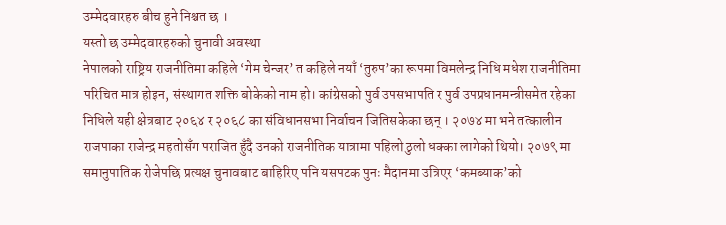उम्मेदवारहरु बीच हुने निश्चत छ ।
यस्तो छ उम्मेदवारहरुको चुनावी अवस्था
नेपालको राष्ट्रिय राजनीतिमा कहिले ‘गेम चेन्जर’ त कहिले नयाँ ‘तुरुप’का रूपमा विमलेन्द्र निधि मधेश राजनीतिमा परिचित मात्र होइन, संस्थागत शक्ति बोकेको नाम हो। कांग्रेसको पुर्व उपसभापति र पुर्व उपप्रधानमन्त्रीसमेत रहेका निधिले यही क्षेत्रबाट २०६४ र २०६८ का संविधानसभा निर्वाचन जितिसकेका छन् । २०७४ मा भने तत्कालीन राजपाका राजेन्द्र महतोसँग पराजित हुँदै उनको राजनीतिक यात्रामा पहिलो ठुलो धक्का लागेको थियो। २०७९ मा समानुपातिक रोजेपछि प्रत्यक्ष चुनावबाट बाहिरिए पनि यसपटक पुनः मैदानमा उत्रिएर ‘कमब्याक’को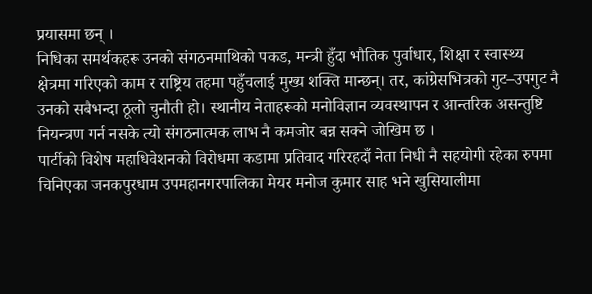प्रयासमा छन् ।
निधिका समर्थकहरू उनको संगठनमाथिको पकड, मन्त्री हुँदा भौतिक पुर्वाधार, शिक्षा र स्वास्थ्य क्षेत्रमा गरिएको काम र राष्ट्रिय तहमा पहुँचलाई मुख्य शक्ति मान्छन्। तर, कांग्रेसभित्रको गुट–उपगुट नै उनको सबैभन्दा ठूलो चुनौती हो। स्थानीय नेताहरूको मनोविज्ञान व्यवस्थापन र आन्तरिक असन्तुष्टि नियन्त्रण गर्न नसके त्यो संगठनात्मक लाभ नै कमजोर बन्न सक्ने जोखिम छ ।
पार्टीको विशेष महाधिवेशनको विरोधमा कडामा प्रतिवाद गरिरहदाँ नेता निधी नै सहयोगी रहेका रुपमा चिनिएका जनकपुरधाम उपमहानगरपालिका मेयर मनोज कुमार साह भने खुसियालीमा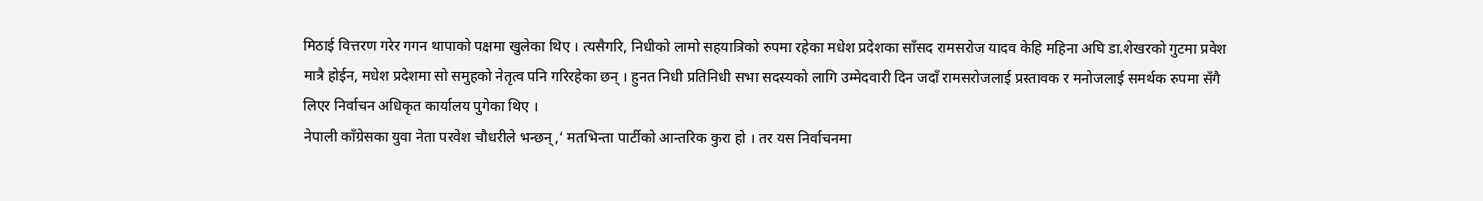मिठाई वित्तरण गरेर गगन थापाको पक्षमा खुलेका थिए । त्यसैगरि, निधीको लामो सहयात्रिको रुपमा रहेका मधेश प्रदेशका साँसद रामसरोज यादव केहि महिना अघि डा.शेखरको गुटमा प्रवेश मात्रै होईन, मधेश प्रदेशमा सो समुहको नेतृत्व पनि गरिरहेका छन् । हुनत निधी प्रतिनिधी सभा सदस्यको लागि उम्मेदवारी दिन जदाँ रामसरोजलाई प्रस्तावक र मनोजलाई समर्थक रुपमा सँगै लिएर निर्वाचन अधिकृत कार्यालय पुगेका थिए ।
नेपाली काँग्रेसका युवा नेता परवेश चौधरीले भन्छन्,‘ मतभिन्ता पार्टीको आन्तरिक कुरा हो । तर यस निर्वाचनमा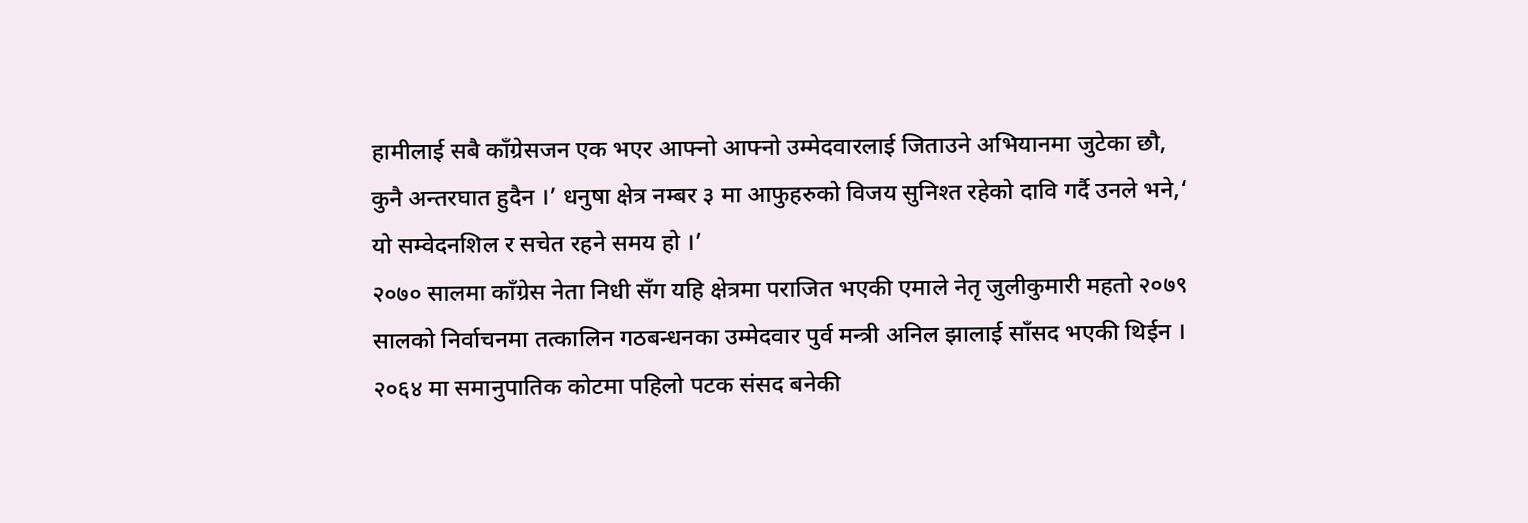हामीलाई सबै काँग्रेसजन एक भएर आफ्नो आफ्नो उम्मेदवारलाई जिताउने अभियानमा जुटेका छौ, कुनै अन्तरघात हुदैन ।’ धनुषा क्षेत्र नम्बर ३ मा आफुहरुको विजय सुनिश्त रहेको दावि गर्दै उनले भने,‘ यो सम्वेदनशिल र सचेत रहने समय हो ।’
२०७० सालमा काँग्रेस नेता निधी सँग यहि क्षेत्रमा पराजित भएकी एमाले नेतृ जुलीकुमारी महतो २०७९ सालको निर्वाचनमा तत्कालिन गठबन्धनका उम्मेदवार पुर्व मन्त्री अनिल झालाई साँसद भएकी थिईन । २०६४ मा समानुपातिक कोटमा पहिलो पटक संसद बनेकी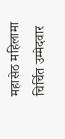महासेठ महिलामा चिर्चित उम्मेदवार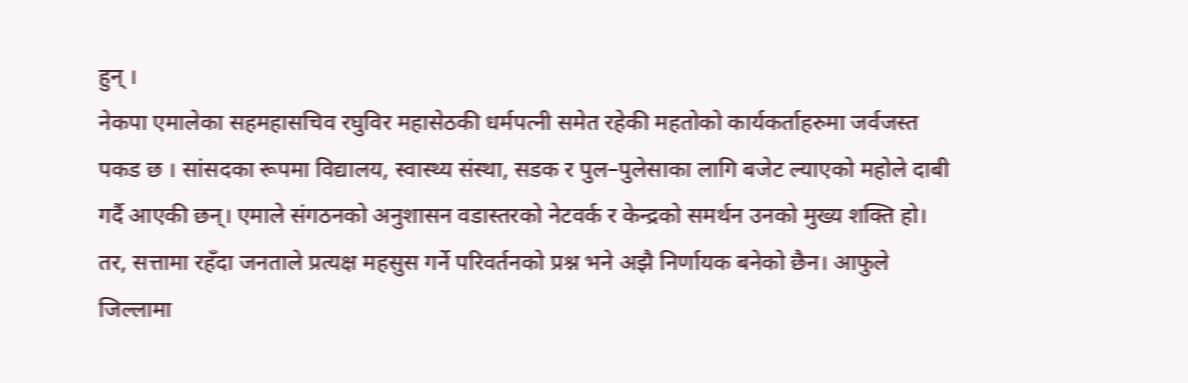हुन् ।
नेकपा एमालेका सहमहासचिव रघुविर महासेठकी धर्मपत्नी समेत रहेकी महतोको कार्यकर्ताहरुमा जर्वजस्त पकड छ । सांसदका रूपमा विद्यालय, स्वास्थ्य संस्था, सडक र पुल–पुलेसाका लागि बजेट ल्याएको महोले दाबी गर्दै आएकी छन्। एमाले संगठनको अनुशासन वडास्तरको नेटवर्क र केन्द्रको समर्थन उनको मुख्य शक्ति हो। तर, सत्तामा रहँदा जनताले प्रत्यक्ष महसुस गर्ने परिवर्तनको प्रश्न भने अझै निर्णायक बनेको छैन। आफुले जिल्लामा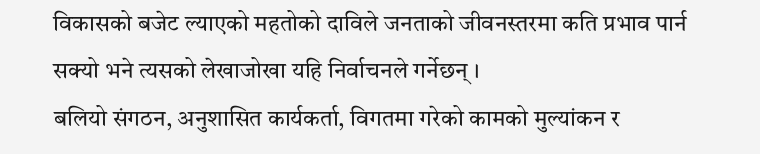विकासको बजेट ल्याएको महतोको दाविले जनताको जीवनस्तरमा कति प्रभाव पार्न सक्यो भने त्यसको लेखाजोखा यहि निर्वाचनले गर्नेछन् ।
बलियो संगठन, अनुशासित कार्यकर्ता, विगतमा गरेको कामको मुल्यांकन र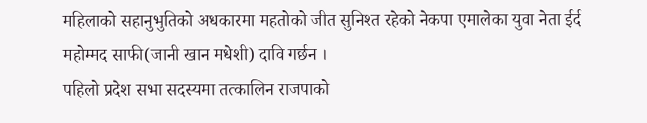महिलाको सहानुभुतिको अधकारमा महतोको जीत सुनिश्त रहेको नेकपा एमालेका युवा नेता ईर्द महोम्मद साफी(जानी खान मधेशी) दावि गर्छन ।
पहिलो प्रदेश सभा सदस्यमा तत्कालिन राजपाको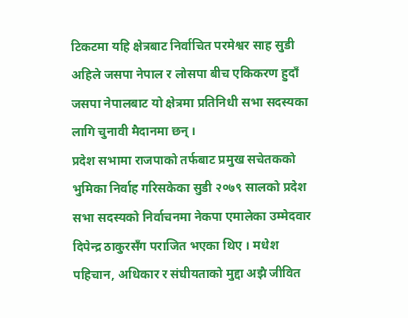टिकटमा यहि क्षेत्रबाट निर्वाचित परमेश्वर साह सुडी अहिले जसपा नेपाल र लोसपा बीच एकिकरण हुदाँ जसपा नेपालबाट यो क्षेत्रमा प्रतिनिधी सभा सदस्यका लागि चुनावी मैदानमा छन् ।
प्रदेश सभामा राजपाको तर्फबाट प्रमुख सचेतकको भुमिका निर्वाह गरिसकेका सुडी २०७९ सालको प्रदेश सभा सदस्यको निर्वाचनमा नेकपा एमालेका उम्मेदवार दिपेन्द्र ठाकुरसँग पराजित भएका थिए । मधेश पहिचान, अधिकार र संघीयताको मुद्दा अझै जीवित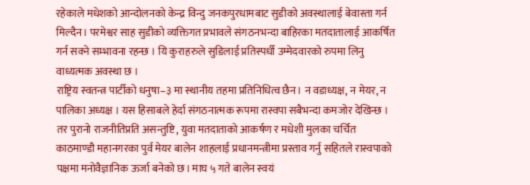रहेकाले मधेशको आन्दोलनको केन्द्र विन्दु जनकपुरधामबाट सुडीको अवस्थालाई बेवास्ता गर्न मिल्दैन। परमेश्वर साह सुडीको व्यक्तिगत प्रभावले संगठनभन्दा बाहिरका मतदातालाई आकर्षित गर्न सक्ने सम्भावना रहन्छ । यि कुराहरुले सुडिलाई प्रतिस्पर्धी उम्मेदवारको रुपमा लिनु वाध्यत्मक अवस्था छ ।
राष्ट्रिय स्वतन्त्र पार्टीको धनुषा–३ मा स्थानीय तहमा प्रतिनिधित्व छैन। न वडाध्यक्ष, न मेयर, न पालिका अध्यक्ष । यस हिसाबले हेर्दा संगठनात्मक रूपमा रास्वपा सबैभन्दा कमजोर देखिन्छ । तर पुरानो राजनीतिप्रति असन्तुष्टि, युवा मतदाताको आकर्षण र मधेशी मुलका चर्चित काठमाण्डौ महानगरका पुर्व मेयर बालेन शाहलाई प्रधानमन्त्रीमा प्रस्ताव गर्नु सहितले रास्वपाको पक्षमा मनोवैज्ञानिक ऊर्जा बनेको छ। माघ ५ गते बालेन स्वयं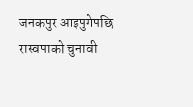जनकपुर आइपुगेपछि रास्वपाको चुनावी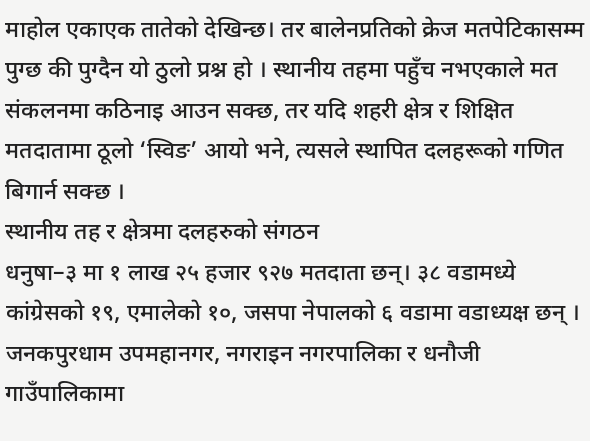माहोल एकाएक तातेको देखिन्छ। तर बालेनप्रतिको क्रेज मतपेटिकासम्म पुग्छ की पुग्दैन यो ठुलो प्रश्न हो । स्थानीय तहमा पहुँच नभएकाले मत संकलनमा कठिनाइ आउन सक्छ, तर यदि शहरी क्षेत्र र शिक्षित मतदातामा ठूलो ‘स्विङ’ आयो भने, त्यसले स्थापित दलहरूको गणित बिगार्न सक्छ ।
स्थानीय तह र क्षेत्रमा दलहरुको संगठन
धनुषा–३ मा १ लाख २५ हजार ९२७ मतदाता छन्। ३८ वडामध्ये कांग्रेसको १९, एमालेको १०, जसपा नेपालको ६ वडामा वडाध्यक्ष छन् । जनकपुरधाम उपमहानगर, नगराइन नगरपालिका र धनौजी गाउँपालिकामा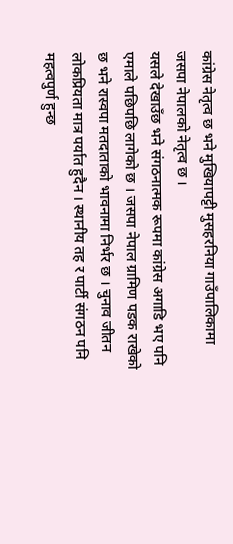कांग्रेस नेतृत्व छ भने मुखियापट्टी मुसहरनिया गाउँपालिकामा जसपा नेपालको नेतृत्व छ ।
यसले देखाउँछ भने संगठनात्मक रूपमा कांग्रेस अगाडि भए पनि एमाले पछिपछि लागेको छ । जसपा नेपाल ग्रामिण पडक राखेको छ भने रास्वपा मतदाताको भावनामा निर्भर छ । चुनाव जीतन लोकप्रियता मात्र पर्यात हुदैन । स्थानीय तह र पार्टी संगठन पनि महत्वपुर्ण हुन्छ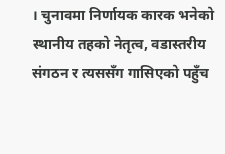। चुनावमा निर्णायक कारक भनेको स्थानीय तहको नेतृत्व, वडास्तरीय संगठन र त्यससँग गासिएको पहुँच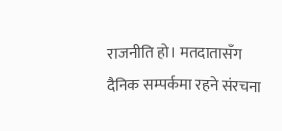राजनीति हो। मतदातासँग दैनिक सम्पर्कमा रहने संरचना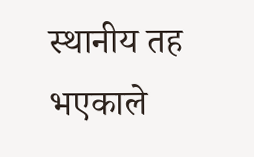स्थानीय तह भएकाले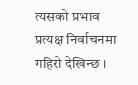त्यसको प्रभाव प्रत्यक्ष निर्वाचनमा गहिरो देखिन्छ ।